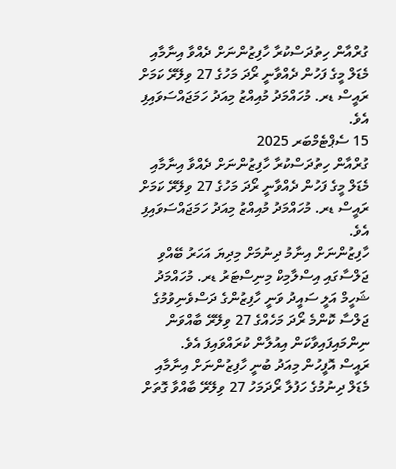ގުރްއާން ހިތުދަސްކުރާ ހާފިޒުންނަށް ދެއްވާ އިނާމާއި މެޑަލް މީގެ ފަހުން ދެއްވާނީ ރޯދަ މަހުގެ 27 ވިލޭރޭ ކަމަށް ރައީސް ޑރ. މުހައްމަދު މުއިއްޒު މިއަދު ހަމަޖައްސަވައިފި އެވެ.
15 ސެޕްޓެމްބަރ 2025
ގުރްއާން ހިތުދަސްކުރާ ހާފިޒުންނަށް ދެއްވާ އިނާމާއި މެޑަލް މީގެ ފަހުން ދެއްވާނީ ރޯދަ މަހުގެ 27 ވިލޭރޭ ކަމަށް ރައީސް ޑރ. މުހައްމަދު މުއިއްޒު މިއަދު ހަމަޖައްސަވައިފި އެވެ.
ހާފިޒުންނަށް އިނާމު ދިނުމަށް މިދިޔަ އަހަރު ބޭއްވި ޖަލްސާގައި އިސްލާމިކް މިނިސްޓަރު ޑރ. މުހައްމަދު ޝަހީމް އަލީ ސައީދު ވަނީ ހާފިޒުންގެ ދަސްވެނިވުމުގެ ޖަލްސާ ކޮންމެ ރޯދަ މަހެއްގެ 27 ވިލޭރޭ ބާއްވަން ނިންމައިފައިވާކަން އިއުލާން ކުރައްވައިފަ އެވެ.
ރައީސް އޮފީހުން މިއަދު ބުނީ ހާފިޒުންނަށް އިނާމާއި މެޑަލް ދިނުމުގެ ހަފުލާ ރޯދަމަހު 27 ވިލޭރޭ ބާއްވާ ގޮތަށް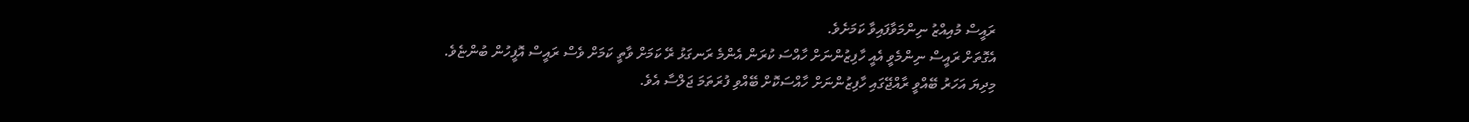ރައީސް މުއިއްޒު ނިންމަވާފައިވާ ކަމަށެވެ.
އެގޮތަށް ރައީސް ނިންމެވީ އެއީ ހާފިޒުންނަށް ހާއްސަ ކުރަން އެންމެ ރަނގަޅު ރޭ ކަމަށް ވާތީ ކަމަށް ވެސް ރައީސް އޮފީހުން ބުންޏެވެ.
މިދިޔަ އަހަރު ބޭއްވީ ރާއްޖޭގައި ހާފިޒުންނަށް ހާއްސަކޮށް ބޭއްވި ފުރަތަމަ ޖަލްސާ އެވެ.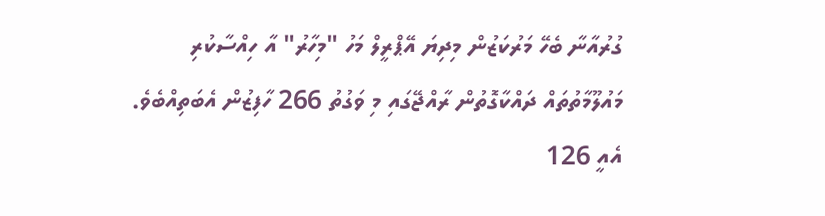ގުރުއާނާ ބެހޭ މަރުކަޒުން މިދިޔަ އޭޕްރީލް މަހު "މިހާރު" އާ ހިއްސާކުރި މައުލޫމާތުތައް ދައްކާގޮތުން ރާއްޖޭގައި މި ވަގުތު 266 ހާފިޒުން އެބަތިއްބެވެ. އެއީ 126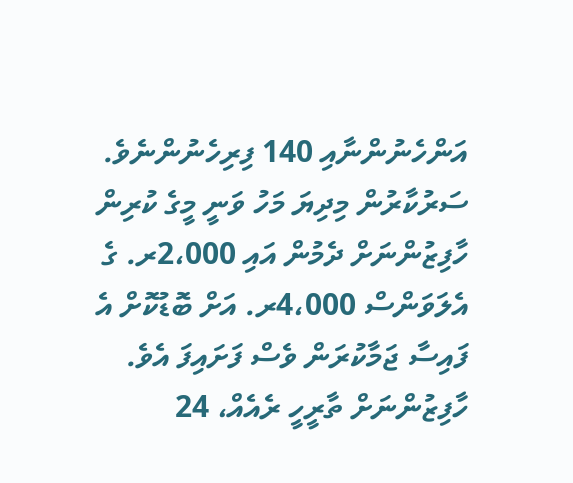އަންހެނުންނާއި 140 ފިރިހެނުންނެވެ.
ސަރުކާރުން މިދިޔަ މަހު ވަނީ މީގެ ކުރިން ހާފިޒުންނަށް ދެމުން އައި 2،000ރ. ގެ އެލަވަންސް 4،000ރ. އަށް ބޮޑުކޮށް އެ ފައިސާ ޖަމާކުރަން ވެސް ފަށައިފަ އެވެ.
ހާފިޒުންނަށް ތާރީހީ ރެއެއް، 24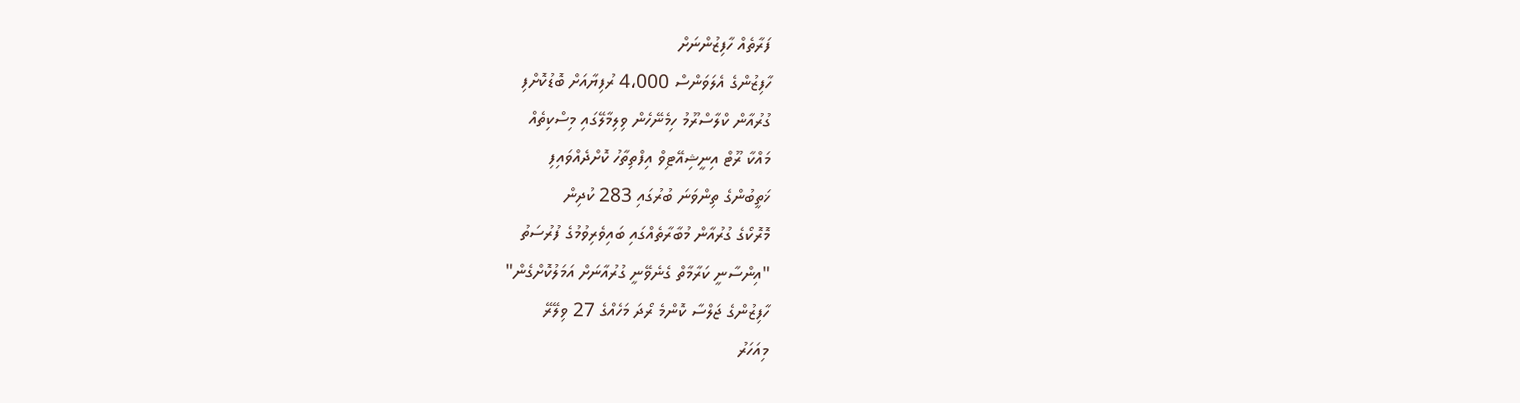ފަރާތެއް ހާފިޒުންނަށް
ހާފިޒުންގެ އެލަވަންސް 4،000 ރުފިޔާއަށް ބޮޑުކޮށްފި
ގުރުއާން ކްލާސްރޫމު ހިމެނޭހެން ވިލިމާލޭގައި މިސްކިތެއް
މައްކާ ރޫޓް އިނީޝިއޭޓިވް އިފްތިތާހު ކޮށްދެއްވައިފި
ޚަތީބުންގެ ތިންވަނަ ބުރުގައި 283 ކުދިން
މޮރޮކޯގެ ގުރުއާން މުބާރާތެއްގައި ބައިވެރިވުމުގެ ފުރުސަތު
"އިންސާނީ ކަރާމާތް ގެނެވޭނީ ގުރުއާނަށް އަމަލުކޮށްގެން"
ހާފިޒުންގެ ޖަލްސާ ކޮންމެ ރޯދަ މަހެއްގެ 27 ވިލޭރޭ
މިއަހަރު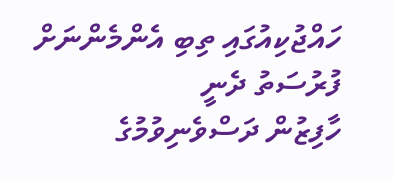ހައްޖުކިއުގައި ތިބި އެންމެންނަށް ފުރުސަތު ދެނީ
ހާފިޒުން ދަސްވެނިވުމުގެ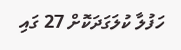ހަފުލާ ކުލަގަދަކޮށް 27 ގައި